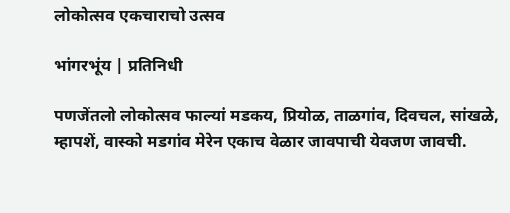लोकोत्सव एकचाराचो उत्सव

भांगरभूंय | प्रतिनिधी

पणजेंतलो लोकोत्सव फाल्यां मडकय, प्रियोळ, ताळगांव, दिवचल, सांखळे, म्हापशें, वास्को मडगांव मेरेन एकाच वेळार जावपाची येवजण जावची.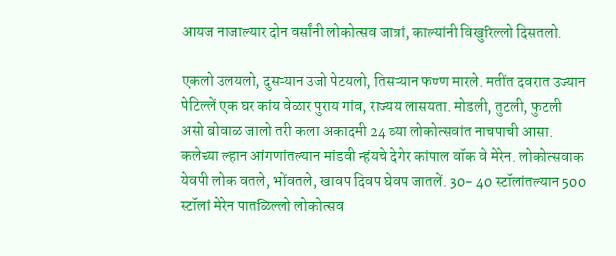आयज नाजाल्यार दोन वर्सांनी लोकोत्सव जात्रां, काल्यांनी विखुरिल्लो दिसतलो.

एकलो उलयलो, दुसऱ्यान उजो पेटयलो, तिसऱ्यान फण्ण मारले. मतींत दवरात उज्यान पेटिल्लें एक घर कांय वेळार पुराय गांव, राज्यय लासयता. मोडली, तुटली, फुटली असो बोवाळ जालो तरी कला अकादमी 24 व्या लोकोत्सवांत नाचपाची आसा. कलेच्या ल्हान आंगणांतल्यान मांडवी न्हंयचे देगेर कांपाल वॉक वे मेरेन. लोकोत्सवाक येवपी लोक वतले, भोंवतले, खावप दिवप घेवप जातलें. 30- 40 स्टॉलांतल्यान 500 स्टॉलां मेरेन पातळिल्लो लोकोत्सव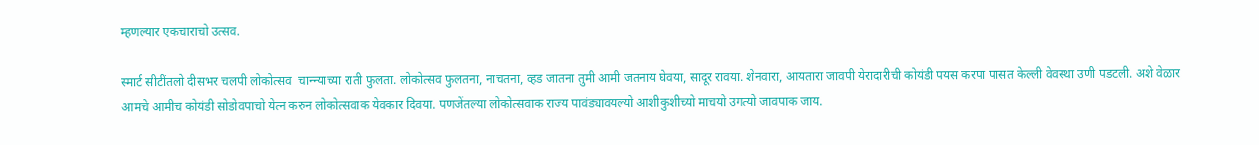म्हणल्यार एकचाराचो उत्सव.

स्मार्ट सीटींतलो दीसभर चलपी लोकोत्सव  चान्न्याच्या राती फुलता. लोकोत्सव फुलतना, नाचतना, व्हड जातना तुमी आमी जतनाय घेवया, सादूर रावया. शेनवारा, आयतारा जावपी येरादारीची कोयंडी पयस करपा पासत केल्ली वेवस्था उणी पडटली. अशे वेळार आमचे आमीच कोयंडी सोडोवपाचो येत्न करुन लोकोत्सवाक येवकार दिवया. पणजेंतल्या लोकोत्सवाक राज्य पावंड्यावयल्यो आशीकुशीच्यो माचयो उगत्यो जावपाक जाय.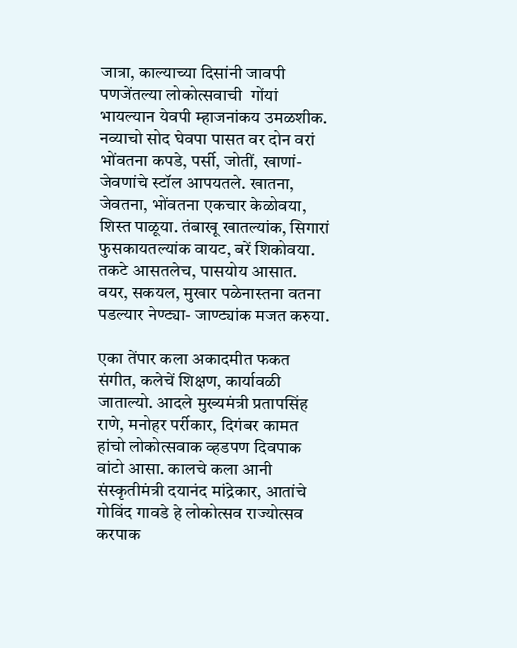जात्रा, काल्याच्या दिसांनी जावपी पणजेंतल्या लोकोत्सवाची  गोंयां भायल्यान येवपी म्हाजनांकय उमळशीक. नव्याचो सोद घेवपा पासत वर दोन वरां भोंवतना कपडे, पर्सी, जोतीं, खाणां- जेवणांचे स्टॉल आपयतले. खातना, जेवतना, भोंवतना एकचार केळोवया, शिस्त पाळूया. तंबाखू खातल्यांक, सिगारां फुसकायतल्यांक वायट, बरें शिकोवया. तकटे आसतलेच, पासयोय आसात. वयर, सकयल, मुखार पळेनास्तना वतना पडल्यार नेण्ट्या- जाण्ट्यांक मजत करुया.

एका तेंपार कला अकादमीत फकत संगीत, कलेचें शिक्षण, कार्यावळी जाताल्यो. आदले मुख्यमंत्री प्रतापसिंह राणे, मनोहर पर्रीकार, दिगंबर कामत हांचो लोकोत्सवाक व्हडपण दिवपाक वांटो आसा. कालचे कला आनी संस्कृतीमंत्री दयानंद मांद्रेकार, आतांचे गोविंद गावडे हे लोकोत्सव राज्योत्सव करपाक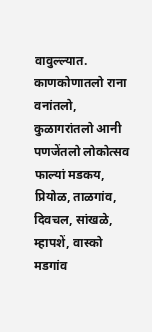वावुल्ल्यात. काणकोणातलो राना वनांतलो, कुळागरांतलो आनी पणजेंतलो लोकोत्सव फाल्यां मडकय, प्रियोळ, ताळगांव, दिवचल, सांखळे, म्हापशें, वास्को मडगांव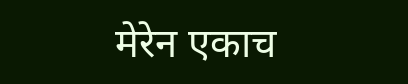मेरेन एकाच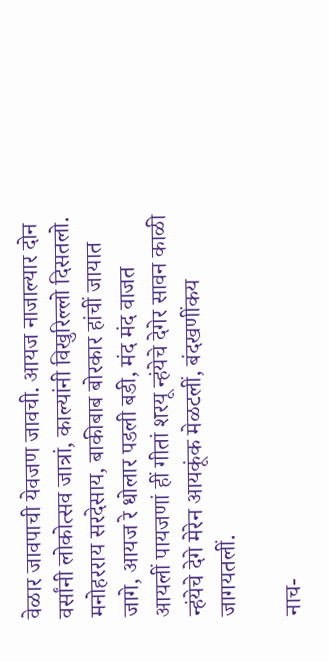वेळार जावपाची येवजण जावची. आयज नाजाल्यार दोन वर्सांनी लोकोत्सव जात्रां, काल्यांनी विखुरिल्लो दिसतलो. मनोहरराय सरदेसाय, बाकीबाब बोरकार हांचीं जायात जागे, आयज रे धोलार पडली बडी, मंद मंद वाजत आयलीं पायजणां हीं गीतां शरयू न्हंयेचे देगेर सावन काळी न्हंयेचे देगे मेरेन आयकूंक मेळटलीं, बंदखणींकय जागयतलीं.

नाच-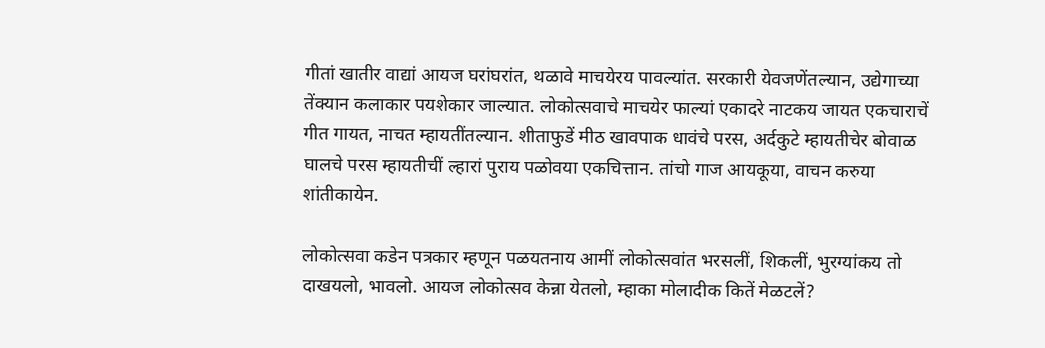गीतां खातीर वाद्यां आयज घरांघरांत, थळावे माचयेरय पावल्यांत. सरकारी येवजणेंतल्यान, उद्येगाच्या तेंक्यान कलाकार पयशेकार जाल्यात. लोकोत्सवाचे माचयेर फाल्यां एकादरे नाटकय जायत एकचाराचें गीत गायत, नाचत म्हायतींतल्यान. शीताफुडें मीठ खावपाक धावंचे परस, अर्दकुटे म्हायतीचेर बोवाळ घालचे परस म्हायतीचीं ल्हारां पुराय पळोवया एकचित्तान. तांचो गाज आयकूया, वाचन करुया शांतीकायेन.

लोकोत्सवा कडेन पत्रकार म्हणून पळयतनाय आमीं लोकोत्सवांत भरसलीं, शिकलीं, भुरग्यांकय तो दाखयलो, भावलो. आयज लोकोत्सव केन्ना येतलो, म्हाका मोलादीक कितें मेळटलें?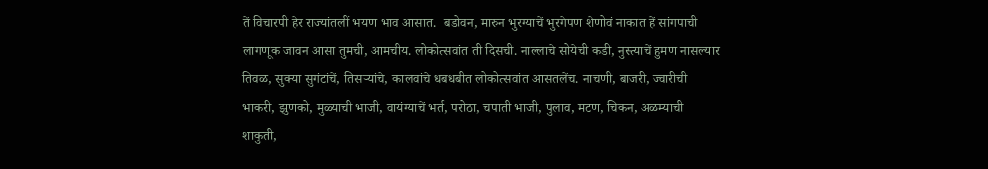तें विचारपी हेर राज्यांतलीं भयण भाव आसात.  बडोवन, मारुन भुरग्याचें भुरगेपण शेणोवं नाकात हें सांगपाची लागणूक जावन आसा तुमची, आमचीय. लोकोत्सवांत ती दिसची. नाल्लाचे सोयेची कडी, नुस्त्याचें हुमण नासल्यार तिवळ, सुक्या सुगंटांचें, तिसऱ्यांचे, कालवांचे धबधबीत लोकोत्सवांत आसतलेंच. नाचणी, बाजरी, ज्वारीची भाकरी, झुणको, मुळ्याची भाजी, वायंग्याचें भर्त, परोठा, चपाती भाजी, पुलाव, मटण, चिकन, अळम्याची शाकुती,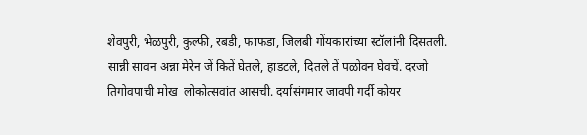शेवपुरी, भेळपुरी, कुल्फी, रबडी, फाफडा, जिलबी गोंयकारांच्या स्टॉलांनी दिसतली. सान्नी सावन अन्ना मेरेन जें कितें घेतले, हाडटले, दितले तें पळोवन घेवचें. दरजो तिगोवपाची मोख  लोकोत्सवांत आसची. दर्यासंगमार जावपी गर्दी कोयर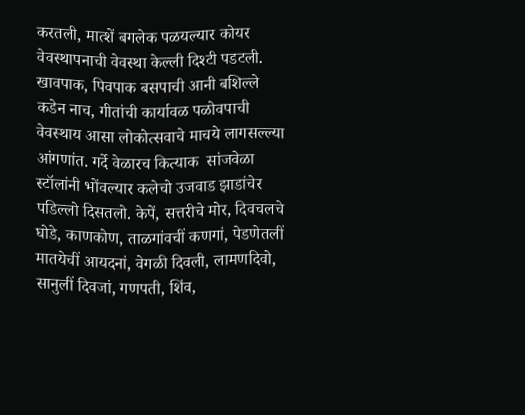करतली, मात्शें बगलेक पळयल्यार कोयर वेवस्थापनाची वेवस्था केल्ली दिश्टी पडटली. खावपाक, पिवपाक बसपाची आनी बशिल्ले कडेन नाच, गीतांची कार्यावळ पळोवपाची वेवस्थाय आसा लोकोत्सवाचे माचये लागसल्ल्या आंगणांत. गर्दे वेळारच कित्याक  सांजवेळा स्टॉलांनी भोंवल्यार कलेचो उजवाड झाडांचेर पडिल्लो दिसतलो. केपें, सत्तरीचे मोर, दिवचलचे घोडे, काणकोण, ताळगांवचीं कणगां, पेडणेतलीं मातयेचीं आयदनां, वेगळी दिवली, लामणदिवो, सानुलीं दिवजां, गणपती, शिंव,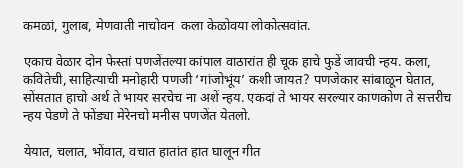कमळां, गुलाब, मेणवाती नाचोवन  कला केळोवया लोकोत्सवांत.

एकाच वेळार दोन फेस्तां पणजेंतल्या कांपाल वाठारांत ही चूक हाचे फुडें जावची न्हय. कला, कवितेची, साहित्याची मनोहारी पणजी ‘गांजोभूंय’ कशी जायत? पणजेकार सांबाळून घेतात, सोंसतात हाचो अर्थ ते भायर सरचेच ना अशें न्हय. एकदां ते भायर सरल्यार काणकोण ते सत्तरीच न्हय पेडणे ते फोंड्या मेरेनचो मनीस पणजेंत येतलो.

येयात, चलात, भोंवात, वचात हातांत हात घालून गीत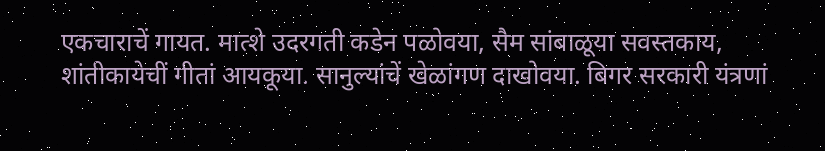एकचाराचें गायत. मात्शे उदरगती कडेन पळोवया, सैम सांबाळूया सवस्तकाय, शांतीकायेचीं गीतां आयकूया. सानुल्यांचें खेळांगण दाखोवया. बिगर सरकारी यंत्रणां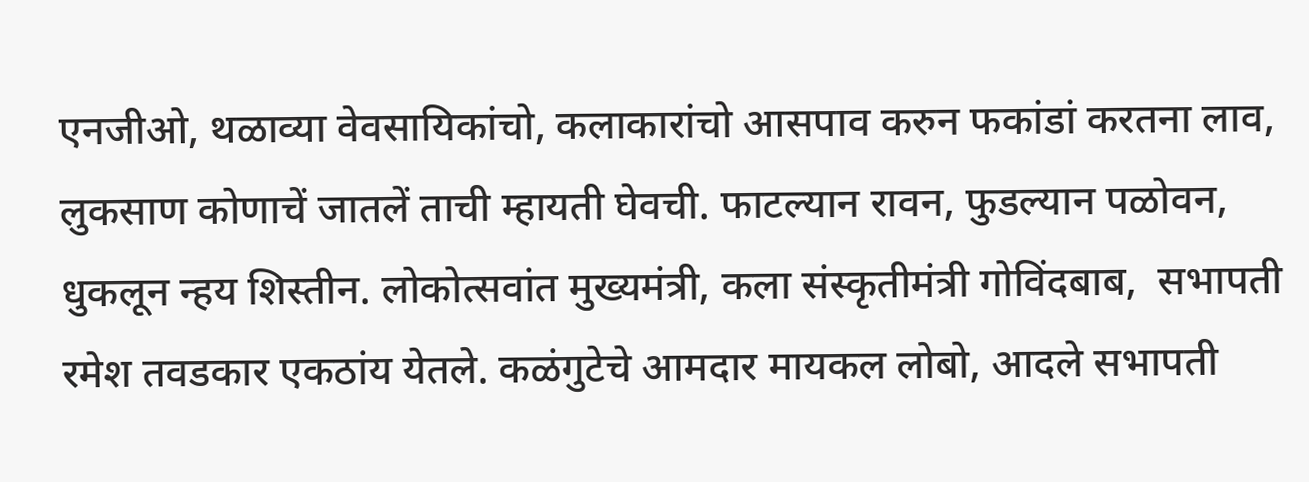एनजीओ, थळाव्या वेवसायिकांचो, कलाकारांचो आसपाव करुन फकांडां करतना लाव, लुकसाण कोणाचें जातलें ताची म्हायती घेवची. फाटल्यान रावन, फुडल्यान पळोवन, धुकलून न्हय शिस्तीन. लोकोत्सवांत मुख्यमंत्री, कला संस्कृतीमंत्री गोविंदबाब,  सभापती रमेश तवडकार एकठांय येतले. कळंगुटेचे आमदार मायकल लोबो, आदले सभापती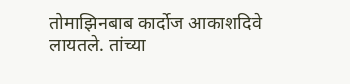तोमाझिनबाब कार्दोज आकाशदिवे लायतले. तांच्या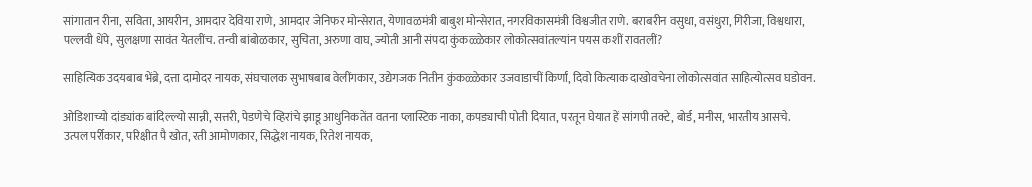सांगातान रीना, सविता, आयरीन, आमदार देविया राणे, आमदार जेनिफर मोन्सेरात, येणावळमंत्री बाबुश मोन्सेरात, नगरविकासमंत्री विश्वजीत राणे. बराबरीन वसुधा, वसंधुरा, गिरीजा, विश्वधारा, पल्लवी धेंपे, सुलक्षणा सावंत येतलींच. तन्वी बांबोळकार, सुचिता, अरुणा वाघ, ज्योती आनी संपदा कुंकळ्ळेकार लोकोत्सवांतल्यांन पयस कशीं रावतलीं?

साहित्यिक उदयबाब भेंब्रे, दत्ता दामोदर नायक, संघचालक सुभाषबाब वेलींगकार, उद्येगजक नितीन कुंकळ्ळेकार उजवाडाचीं किर्णां, दिवो कित्याक दाखोवचेना लोकोत्सवांत साहित्योत्सव घडोवन.

ओडिशाच्यो दांड्यांक बांदिल्ल्यो सान्नी, सत्तरी, पेडणेचे व्हिरांचे झाडू आधुनिकतेंत वतना प्लास्टिक नाका, कपड्याची पोती दियात, परतून घेयात हें सांगपी तक्टे, बोर्ड, मनीस, भारतीय आसचे. उत्पल पर्रीकार, परिक्षीत पै खोत, रती आमोणकार, सिद्धेश नायक, रितेश नायक,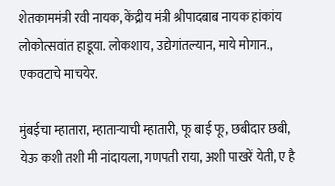शेतकाममंत्री रवी नायक, केंद्रीय मंत्री श्रीपादबाब नायक हांकांय लोकोत्सवांत हाडूया. लोकशाय, उद्येगांतल्यान, माये मोगान., एकवटाचे माचयेर.

मुंबईचा म्हातारा, म्हाताऱ्याची म्हातारी, फू बाई फू, छबीदार छबी, येऊ कशी तशी मी नांदायला, गणपती राया, अशी पाखरें येती, ए है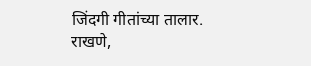जिंदगी गीतांच्या तालार. राखणे,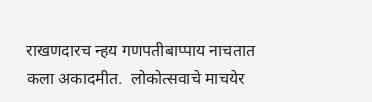राखणदारच न्हय गणपतीबाप्पाय नाचतात कला अकादमीत.  लोकोत्सवाचे माचयेर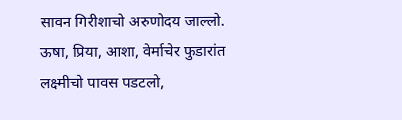सावन गिरीशाचो अरुणोदय जाल्लो. ऊषा, प्रिया, आशा, वेर्माचेर फुडारांत लक्ष्मीचो पावस पडटलो,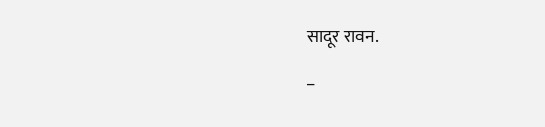सादूर रावन.

–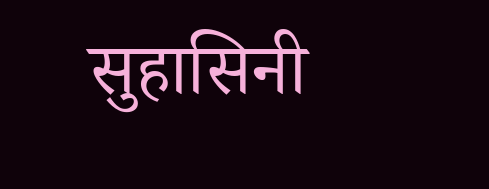सुहासिनी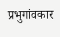प्रभुगांवकार